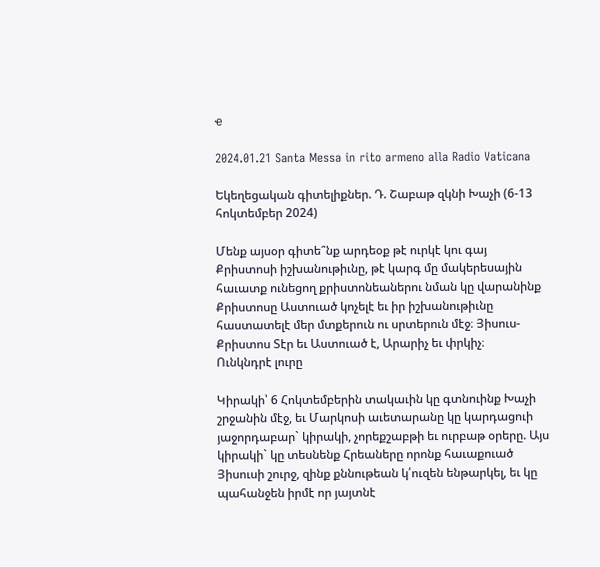ҽ

2024.01.21 Santa Messa in rito armeno alla Radio Vaticana

Եկեղեցական գիտելիքներ. Դ. Շաբաթ զկնի Խաչի (6-13 հոկտեմբեր 2024)

Մենք այսօր գիտե՞նք արդեօք թէ ուրկէ կու գայ Քրիստոսի իշխանութիւնը, թէ կարգ մը մակերեսային հաւատք ունեցող քրիստոնեաներու նման կը վարանինք Քրիստոսը Աստուած կոչելէ եւ իր իշխանութիւնը հաստատելէ մեր մտքերուն ու սրտերուն մէջ։ Յիսուս-Քրիստոս Տէր եւ Աստուած է, Արարիչ եւ փրկիչ։
Ունկնդրէ լուրը

Կիրակի՝ 6 Հոկտեմբերին տակաւին կը գտնուինք Խաչի շրջանին մէջ, եւ Մարկոսի աւետարանը կը կարդացուի յաջորդաբար` կիրակի, չորեքշաբթի եւ ուրբաթ օրերը. Այս կիրակի` կը տեսնենք Հրեաները որոնք հաւաքուած Յիսուսի շուրջ, զինք քննութեան կ՛ուզեն ենթարկել, եւ կը պահանջեն իրմէ որ յայտնէ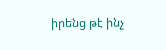իրենց թէ ինչ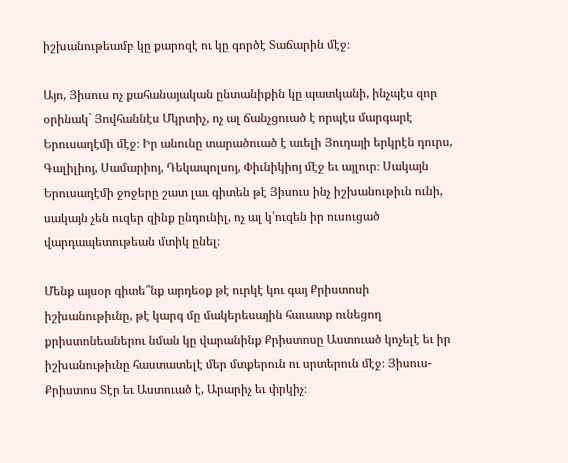իշխանութեամբ կը քարոզէ ու կը գործէ Տաճարին մէջ։

Այո, Յիսուս ոչ քահանայական ընտանիքին կը պատկանի, ինչպէս զոր օրինակ` Յովհաննէս Մկրտիչ, ոչ ալ ճանչցուած է որպէս մարգարէ Երուսաղէմի մէջ։ Իր անունը տարածուած է աւելի Յուդայի երկրէն դուրս, Գալիլիոյ, Սամարիոյ, Դեկապոլսոյ, Փիւնիկիոյ մէջ եւ այլուր։ Սակայն Երուսաղէմի ջոջերը շատ լաւ գիտեն թէ Յիսուս ինչ իշխանութիւն ունի, սակայն չեն ուզեր զինք ընդունիլ, ոչ ալ կ՛ուզեն իր ուսուցած վարդապետութեան մտիկ ընել։

Մենք այսօր գիտե՞նք արդեօք թէ ուրկէ կու գայ Քրիստոսի իշխանութիւնը, թէ կարգ մը մակերեսային հաւատք ունեցող քրիստոնեաներու նման կը վարանինք Քրիստոսը Աստուած կոչելէ եւ իր իշխանութիւնը հաստատելէ մեր մտքերուն ու սրտերուն մէջ։ Յիսուս-Քրիստոս Տէր եւ Աստուած է, Արարիչ եւ փրկիչ։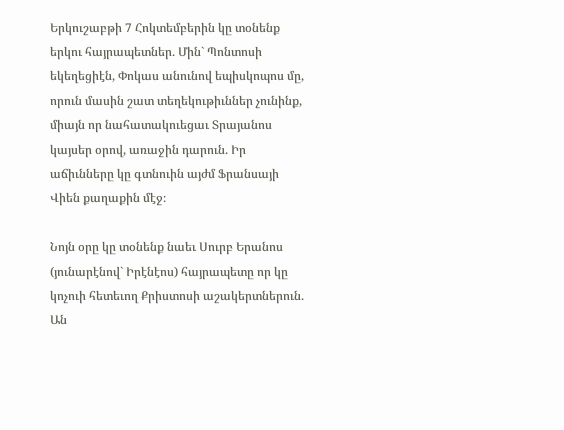Երկուշաբթի 7 Հոկտեմբերին կը տօնենք երկու հայրապետներ. Մին` Պոնտոսի եկեղեցիէն, Փոկաս անունով եպիսկոպոս մը, որուն մասին շատ տեղեկութիւններ չունինք, միայն որ նահատակուեցաւ Տրայանոս կայսեր օրով, առաջին դարուն. Իր աճիւնները կը գտնուին այժմ Ֆրանսայի Վիեն քաղաքին մէջ։

Նոյն օրը կը տօնենք նաեւ Սուրբ Երանոս (յունարէնով` Իրէնէոս) հայրապետը որ կը կոչուի հետեւող Քրիստոսի աշակերտներուն. Ան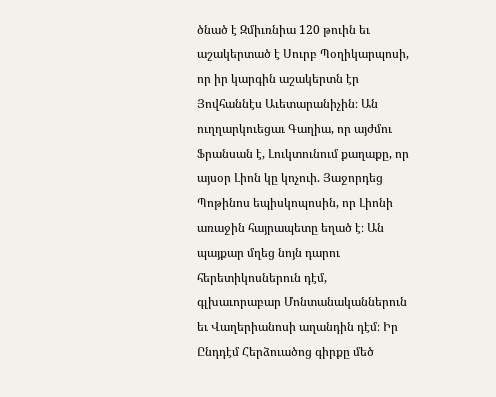ծնած է Զմիւռնիա 120 թուին եւ աշակերտած է Սուրբ Պօղիկարպոսի, որ իր կարգին աշակերտն էր Յովհաննէս Աւետարանիչին։ Ան ուղղարկուեցաւ Գաղիա, որ այժմու Ֆրանսան է, Լուկտունում քաղաքը, որ այսօր Լիոն կը կոչուի. Յաջորդեց Պոթինոս եպիսկոպոսին, որ Լիոնի առաջին հայրապետը եղած է։ Ան պայքար մղեց նոյն դարու հերետիկոսներուն դէմ, գլխաւորաբար Մոնտանականներուն եւ Վաղերիանոսի աղանդին դէմ։ Իր Ընդդէմ Հերձուածոց գիրքը մեծ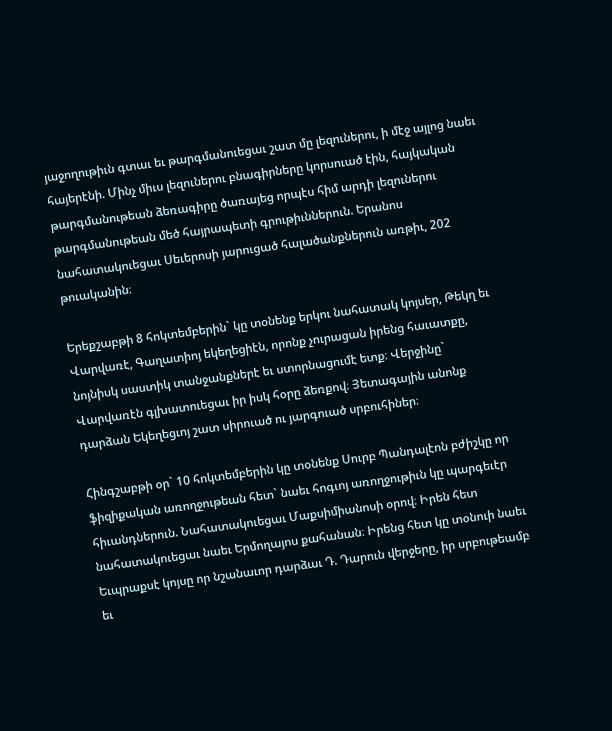յաջողութիւն գտաւ եւ թարգմանուեցաւ շատ մը լեզուներու, ի մէջ այլոց նաեւ հայերէնի. Մինչ միւս լեզուներու բնագիրները կորսուած էին, հայկական թարգմանութեան ձեռագիրը ծառայեց որպէս հիմ արդի լեզուներու թարգմանութեան մեծ հայրապետի գրութիւններուն. Երանոս նահատակուեցաւ Սեւերոսի յարուցած հալածանքներուն առթիւ, 202 թուականին։

Երեքշաբթի 8 հոկտեմբերին` կը տօնենք երկու նահատակ կոյսեր, Թեկղ եւ Վարվառէ, Գաղատիոյ եկեղեցիէն, որոնք չուրացան իրենց հաւատքը, նոյնիսկ սաստիկ տանջանքներէ եւ ստորնացումէ ետք։ Վերջինը` Վարվառէն գլխատուեցաւ իր իսկ հօրը ձեռքով։ Յետագային անոնք դարձան Եկեղեցւոյ շատ սիրուած ու յարգուած սրբուհիներ։

Հինգշաբթի օր` 10 հոկտեմբերին կը տօնենք Սուրբ Պանդալէոն բժիշկը որ ֆիզիքական առողջութեան հետ` նաեւ հոգւոյ առողջութիւն կը պարգեւէր հիւանդներուն. Նահատակուեցաւ Մաքսիմիանոսի օրով։ Իրեն հետ նահատակուեցաւ նաեւ Երմողայոս քահանան։ Իրենց հետ կը տօնուի նաեւ Եւպրաքսէ կոյսը որ նշանաւոր դարձաւ Դ. Դարուն վերջերը, իր սրբութեամբ եւ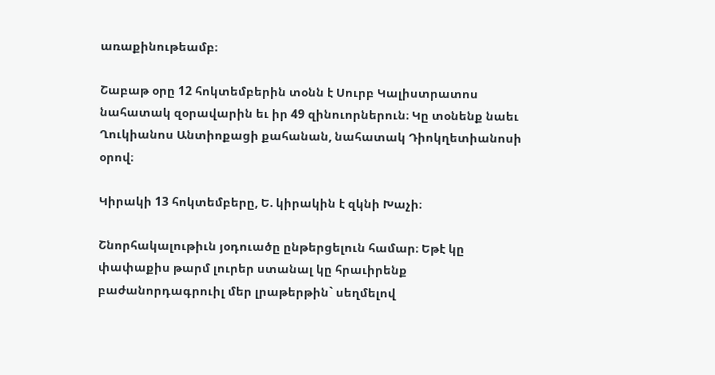առաքինութեամբ։

Շաբաթ օրը 12 հոկտեմբերին տօնն է Սուրբ Կալիստրատոս նահատակ զօրավարին եւ իր 49 զինուորներուն։ Կը տօնենք նաեւ Ղուկիանոս Անտիոքացի քահանան, նահատակ Դիոկղետիանոսի օրով։

Կիրակի 13 հոկտեմբերը, Ե. կիրակին է զկնի Խաչի։

Շնորհակալութիւն յօդուածը ընթերցելուն համար։ Եթէ կը փափաքիս թարմ լուրեր ստանալ կը հրաւիրենք բաժանորդագրուիլ մեր լրաթերթին` սեղմելով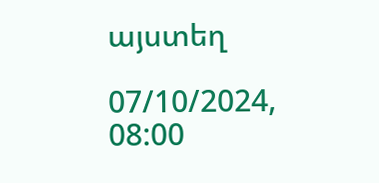այստեղ

07/10/2024, 08:00